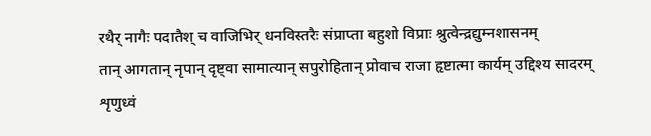रथैर् नागैः पदातैश् च वाजिभिर् धनविस्तरैः संप्राप्ता बहुशो विप्राः श्रुत्वेन्द्रद्युम्नशासनम्
तान् आगतान् नृपान् दृष्ट्वा सामात्यान् सपुरोहितान् प्रोवाच राजा हृष्टात्मा कार्यम् उद्दिश्य सादरम्
शृणुध्वं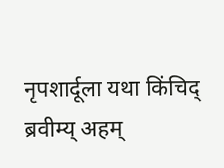नृपशार्दूला यथा किंचिद् ब्रवीम्य् अहम्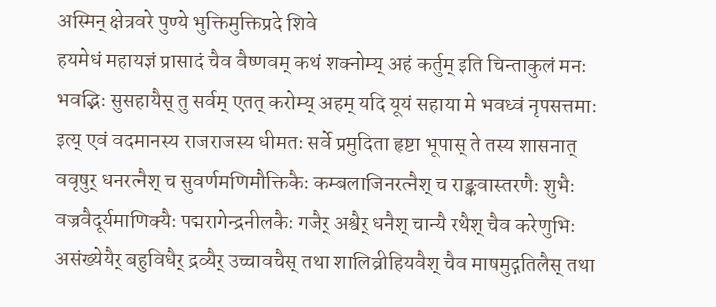अस्मिन् क्षेत्रवरे पुण्ये भुक्तिमुक्तिप्रदे शिवे
हयमेधं महायज्ञं प्रासादं चैव वैष्णवम् कथं शक्नोम्य् अहं कर्तुम् इति चिन्ताकुलं मनः
भवद्भिः सुसहायैस् तु सर्वम् एतत् करोम्य् अहम् यदि यूयं सहाया मे भवध्वं नृपसत्तमाः
इत्य् एवं वदमानस्य राजराजस्य धीमतः सर्वे प्रमुदिता हृष्टा भूपास् ते तस्य शासनात्
ववृषुर् धनरत्नैश् च सुवर्णमणिमौक्तिकैः कम्बलाजिनरत्नैश् च राङ्कवास्तरणैः शुभैः
वज्रवैदूर्यमाणिक्यैः पद्मरागेन्द्रनीलकैः गजैर् अश्वैर् धनैश् चान्यै रथैश् चैव करेणुभिः
असंख्येयैर् बहुविधैर् द्रव्यैर् उच्चावचैस् तथा शालिव्रीहियवैश् चैव माषमुद्गतिलैस् तथा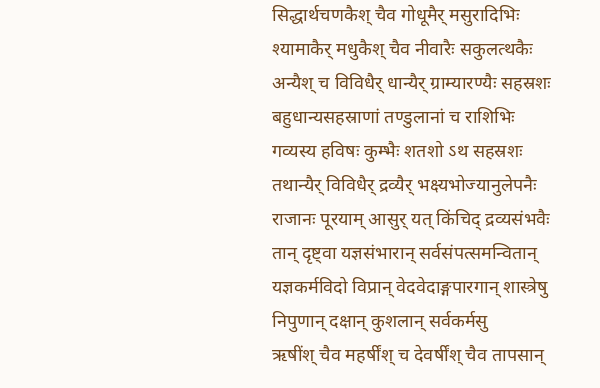सिद्धार्थचणकैश् चैव गोधूमैर् मसुरादिभिः श्यामाकैर् मधुकैश् चैव नीवारैः सकुलत्थकैः
अन्यैश् च विविधैर् धान्यैर् ग्राम्यारण्यैः सहस्रशः बहुधान्यसहस्राणां तण्डुलानां च राशिभिः
गव्यस्य हविषः कुम्भैः शतशो ऽथ सहस्रशः तथान्यैर् विविधैर् द्रव्यैर् भक्ष्यभोज्यानुलेपनैः
राजानः पूरयाम् आसुर् यत् किंचिद् द्रव्यसंभवैः तान् दृष्ट्वा यज्ञसंभारान् सर्वसंपत्समन्वितान्
यज्ञकर्मविदो विप्रान् वेदवेदाङ्गपारगान् शास्त्रेषु निपुणान् दक्षान् कुशलान् सर्वकर्मसु
ऋषींश् चैव महर्षींश् च देवर्षींश् चैव तापसान्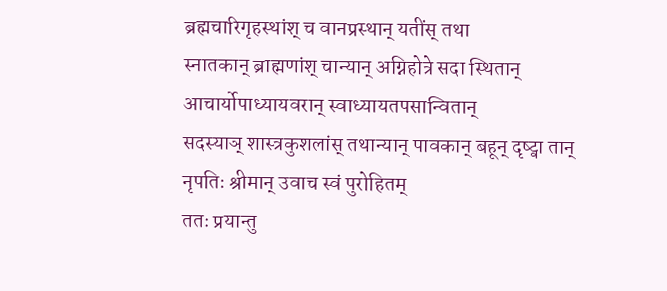ब्रह्मचारिगृहस्थांश् च वानप्रस्थान् यतींस् तथा
स्नातकान् ब्राह्मणांश् चान्यान् अग्निहोत्रे सदा स्थितान् आचार्योपाध्यायवरान् स्वाध्यायतपसान्वितान्
सदस्याञ् शास्त्रकुशलांस् तथान्यान् पावकान् बहून् दृष्ट्वा तान् नृपतिः श्रीमान् उवाच स्वं पुरोहितम्
ततः प्रयान्तु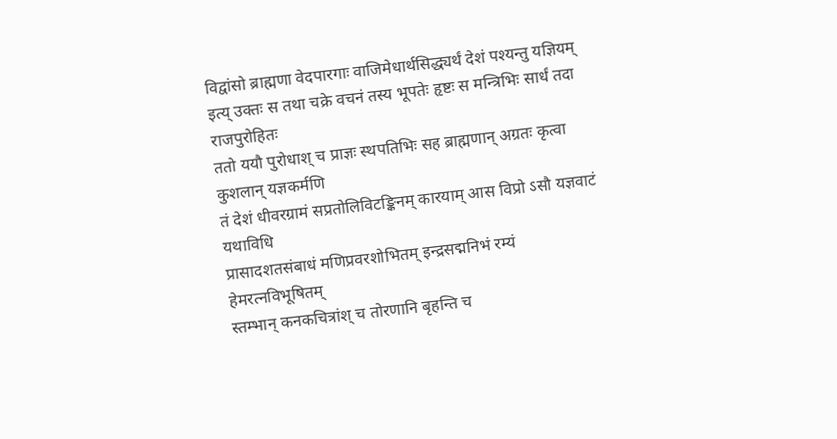विद्वांसो ब्राह्मणा वेदपारगाः वाजिमेधार्थसिद्ध्यर्थं देशं पश्यन्तु यज्ञियम्
इत्य् उक्तः स तथा चक्रे वचनं तस्य भूपतेः हृष्टः स मन्त्रिभिः सार्धं तदा राजपुरोहितः
ततो ययौ पुरोधाश् च प्राज्ञः स्थपतिभिः सह ब्राह्मणान् अग्रतः कृत्वा कुशलान् यज्ञकर्मणि
तं देशं धीवरग्रामं सप्रतोलिविटङ्किनम् कारयाम् आस विप्रो ऽसौ यज्ञवाटं यथाविधि
प्रासादशतसंबाधं मणिप्रवरशोभितम् इन्द्रसद्मनिभं रम्यं हेमरत्नविभूषितम्
स्तम्भान् कनकचित्रांश् च तोरणानि बृहन्ति च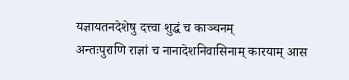यज्ञायतनदेशेषु दत्त्वा शुद्धं च काञ्चनम्
अन्तःपुराणि राज्ञां च नानादेशनिवासिनाम् कारयाम् आस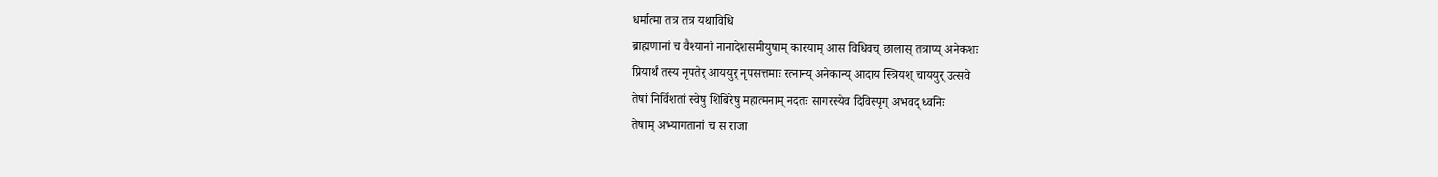धर्मात्मा तत्र तत्र यथाविधि
ब्राह्मणानां च वैश्यानां नानादेशसमीयुषाम् कारयाम् आस विधिवच् छालास् तत्राप्य् अनेकशः
प्रियार्थं तस्य नृपतेर् आययुर् नृपसत्तमाः रत्नान्य् अनेकान्य् आदाय स्त्रियश् चाययुर् उत्सवे
तेषां निर्विशतां स्वेषु शिबिरेषु महात्मनाम् नदतः सागरस्येव दिविस्पृग् अभवद् ध्वनिः
तेषाम् अभ्यागतानां च स राजा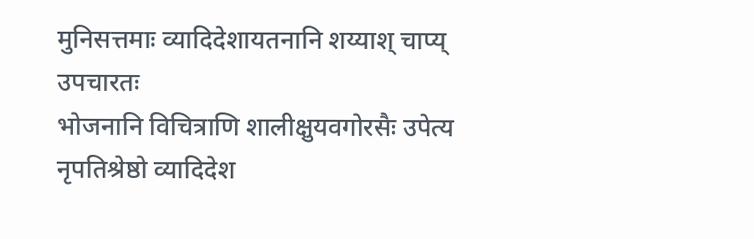मुनिसत्तमाः व्यादिदेशायतनानि शय्याश् चाप्य् उपचारतः
भोजनानि विचित्राणि शालीक्षुयवगोरसैः उपेत्य नृपतिश्रेष्ठो व्यादिदेश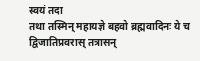स्वयं तदा
तथा तस्मिन् महायज्ञे बहवो ब्रह्मवादिनः ये च द्विजातिप्रवरास् तत्रासन्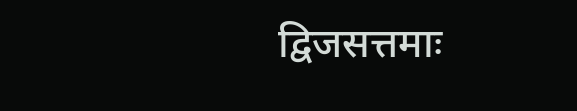द्विजसत्तमाः